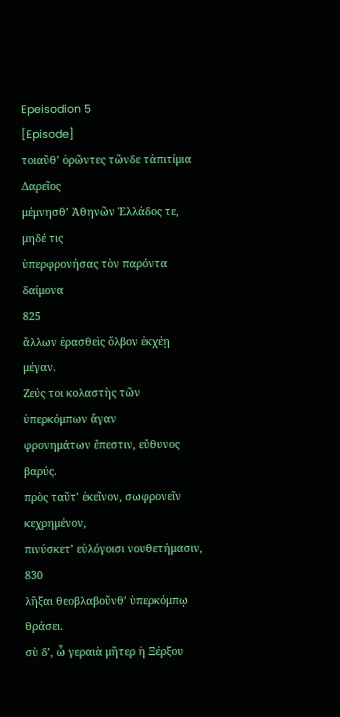Epeisodion 5
[Episode]
τοιαῦθʼ ὁρῶντες τῶνδε τἀπιτίμια
Δαρεῖος
μέμνησθʼ Ἀθηνῶν Ἑλλάδος τε, μηδέ τις
ὑπερφρονήσας τὸν παρόντα δαίμονα
825
ἄλλων ἐρασθεὶς ὄλβον ἐκχέῃ μέγαν.
Ζεύς τοι κολαστὴς τῶν ὑπερκόμπων ἄγαν
φρονημάτων ἔπεστιν, εὔθυνος βαρύς.
πρὸς ταῦτʼ ἐκεῖνον, σωφρονεῖν κεχρημένον,
πινύσκετʼ εὐλόγοισι νουθετήμασιν,
830
λῆξαι θεοβλαβοῦνθʼ ὑπερκόμπῳ θράσει.
σὺ δʼ, ὦ γεραιὰ μῆτερ ἡ Ξέρξου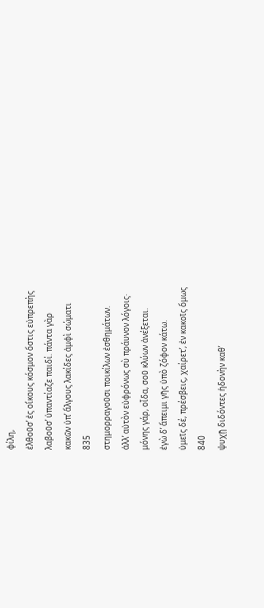φίλη,
ἐλθοῦσʼ ἐς οἴκους κόσμον ὅστις εὐπρεπὴς
λαβοῦσʼ ὑπαντίαζε παιδί. πάντα γὰρ
κακῶν ὑπʼ ἄλγους λακίδες ἀμφὶ σώματι
835
στημορραγοῦσι ποικίλων ἐσθημάτων.
ἀλλʼ αὐτὸν εὐφρόνως σὺ πράυνον λόγοις·
μόνης γάρ, οἶδα, σοῦ κλύων ἀνέξεται.
ἐγὼ δʼ ἄπειμι γῆς ὑπὸ ζόφον κάτω.
ὑμεῖς δέ, πρέσβεις, χαίρετʼ, ἐν κακοῖς ὅμως
840
ψυχῇ διδόντες ἡδονὴν καθʼ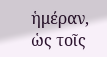ἡμέραν,
ὡς τοῖς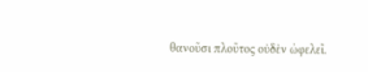θανοῦσι πλοῦτος οὐδὲν ὠφελεῖ.